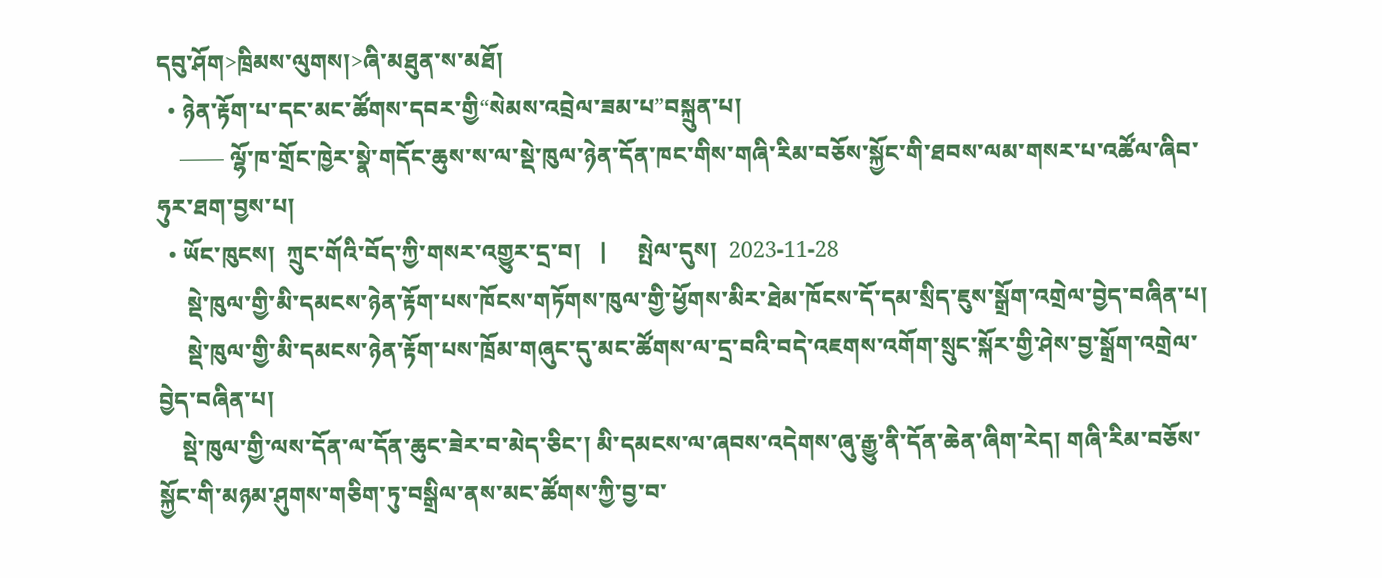དབུ་ཤོག>ཁྲིམས་ལུགས།>ཞི་མཐུན་ས་མཐོ།
  • ཉེན་རྟོག་པ་དང་མང་ཚོགས་དབར་གྱི“སེམས་འབྲེལ་ཟམ་པ”བསྐྲུན་པ།
    —— ལྷོ་ཁ་གྲོང་ཁྱེར་སྣེ་གདོང་ཆུས་ས་ལ་སྡེ་ཁུལ་ཉེན་དོན་ཁང་གིས་གཞི་རིམ་བཅོས་སྐྱོང་གི་ཐབས་ལམ་གསར་པ་འཚོལ་ཞིབ་ཧུར་ཐག་བྱས་པ།
  • ཡོང་ཁུངས།  ཀྲུང་གོའི་བོད་ཀྱི་གསར་འགྱུར་དྲ་བ།   |     སྤེལ་དུས།  2023-11-28
     སྡེ་ཁུལ་གྱི་མི་དམངས་ཉེན་རྟོག་པས་ཁོངས་གཏོགས་ཁུལ་གྱི་ཕྱོགས་མིར་ཐེམ་ཁོངས་དོ་དམ་སྲིད་ཇུས་སྒྲོག་འགྲེལ་བྱེད་བཞིན་པ།
     སྡེ་ཁུལ་གྱི་མི་དམངས་ཉེན་རྟོག་པས་ཁྲོམ་གཞུང་དུ་མང་ཚོགས་ལ་དྲ་བའི་བདེ་འཇགས་འགོག་སྲུང་སྐོར་གྱི་ཤེས་བྱ་སྒྲོག་འགྲེལ་བྱེད་བཞིན་པ།
    སྡེ་ཁུལ་གྱི་ལས་དོན་ལ་དོན་ཆུང་ཟེར་བ་མེད་ཅིང་། མི་དམངས་ལ་ཞབས་འདེགས་ཞུ་རྒྱུ་ནི་དོན་ཆེན་ཞིག་རེད། གཞི་རིམ་བཅོས་སྐྱོང་གི་མཉམ་ཤུགས་གཅིག་ཏུ་བསྒྲིལ་ནས་མང་ཚོགས་ཀྱི་བྱ་བ་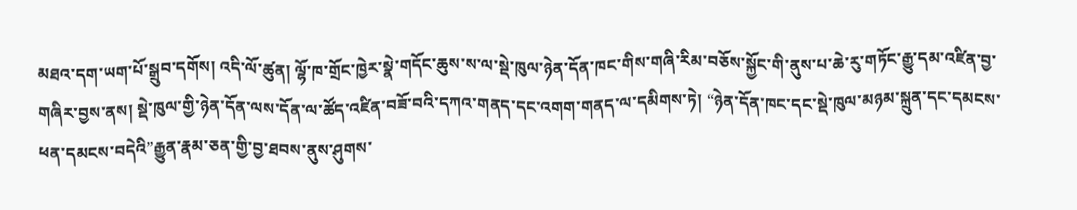མཐའ་དག་ཡག་པོ་སྒྲུབ་དགོས། འདི་ལོ་ཚུན། ལྷོ་ཁ་གྲོང་ཁྱེར་སྣེ་གདོང་ཆུས་ས་ལ་སྡེ་ཁུལ་ཉེན་དོན་ཁང་གིས་གཞི་རིམ་བཅོས་སྐྱོང་གི་ནུས་པ་ཆེ་རུ་གཏོང་རྒྱུ་དམ་འཛིན་བྱ་གཞིར་བྱས་ནས། སྡེ་ཁུལ་གྱི་ཉེན་དོན་ལས་དོན་ལ་ཚོད་འཛིན་བཟོ་བའི་དཀའ་གནད་དང་འགག་གནད་ལ་དམིགས་ཏེ། “ཉེན་དོན་ཁང་དང་སྡེ་ཁུལ་མཉམ་སྐྲུན་དང་དམངས་ཕན་དམངས་བདེའི”རྒྱུན་རྣམ་ཅན་གྱི་བྱ་ཐབས་ནུས་ཤུགས་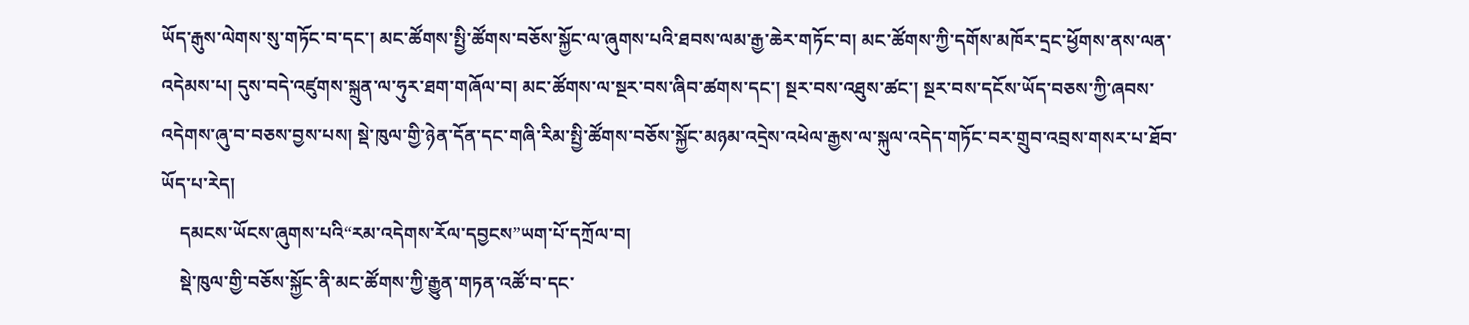ཡོད་རྒུས་ལེགས་སུ་གཏོང་བ་དང་། མང་ཚོགས་སྤྱི་ཚོགས་བཅོས་སྐྱོང་ལ་ཞུགས་པའི་ཐབས་ལམ་རྒྱ་ཆེར་གཏོང་བ། མང་ཚོགས་ཀྱི་དགོས་མཁོར་དྲང་ཕྱོགས་ནས་ལན་འདེམས་པ། དུས་བདེ་འཛུགས་སྐྲུན་ལ་ཧུར་ཐག་གཞོལ་བ། མང་ཚོགས་ལ་སྔར་བས་ཞིབ་ཚགས་དང་། སྔར་བས་འཐུས་ཚང་། སྔར་བས་དངོས་ཡོད་བཅས་ཀྱི་ཞབས་འདེགས་ཞུ་བ་བཅས་བྱས་པས། སྡེ་ཁུལ་གྱི་ཉེན་དོན་དང་གཞི་རིམ་སྤྱི་ཚོགས་བཅོས་སྐྱོང་མཉམ་འདྲེས་འཕེལ་རྒྱས་ལ་སྐུལ་འདེད་གཏོང་བར་གྲུབ་འབྲས་གསར་པ་ཐོབ་ཡོད་པ་རེད།
    དམངས་ཡོངས་ཞུགས་པའི“རམ་འདེགས་རོལ་དབྱངས”ཡག་པོ་དཀྲོལ་བ།
    སྡེ་ཁུལ་གྱི་བཅོས་སྐྱོང་ནི་མང་ཚོགས་ཀྱི་རྒྱུན་གཏན་འཚོ་བ་དང་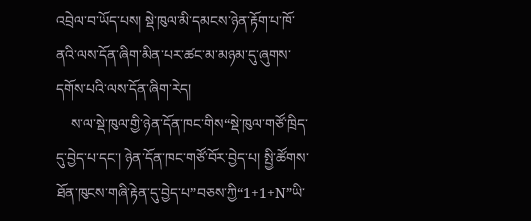འབྲེལ་བ་ཡོད་པས། སྡེ་ཁུལ་མི་དམངས་ཉེན་རྟོག་པ་ཁོ་ནའི་ལས་དོན་ཞིག་མིན་པར་ཚང་མ་མཉམ་དུ་ཞུགས་དགོས་པའི་ལས་དོན་ཞིག་རེད།
    ས་ལ་སྡེ་ཁུལ་གྱི་ཉེན་དོན་ཁང་གིས“སྡེ་ཁུལ་གཙོ་ཁྲིད་དུ་བྱེད་པ་དང་། ཉེན་དོན་ཁང་གཙོ་བོར་བྱེད་པ། སྤྱི་ཚོགས་ཐོན་ཁུངས་གཞི་རྟེན་དུ་བྱེད་པ”བཅས་ཀྱི“1+1+N”ཡི་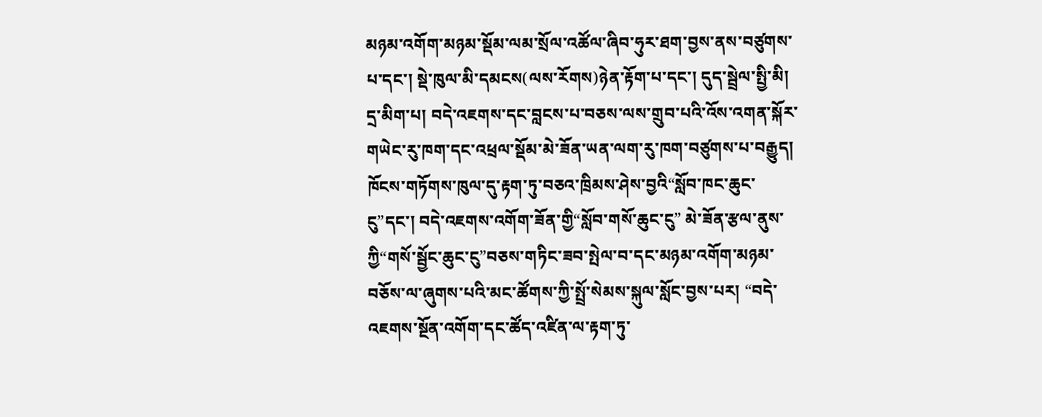མཉམ་འགོག་མཉམ་སྡོམ་ལམ་སྲོལ་འཚོལ་ཞིབ་ཧུར་ཐག་བྱས་ནས་བཙུགས་པ་དང་། སྡེ་ཁུལ་མི་དམངས(ལས་རོགས)ཉེན་རྟོག་པ་དང་། དུད་སྦྲེལ་སྤྱི་མི། དྲ་མིག་པ། བདེ་འཇགས་དང་བླངས་པ་བཅས་ལས་གྲུབ་པའི་འོས་འགན་སྐོར་གཡེང་རུ་ཁག་དང་འཕྲལ་སྡོམ་མེ་ཟོན་ཡན་ལག་རུ་ཁག་བཙུགས་པ་བརྒྱུད། ཁོངས་གཏོགས་ཁུལ་དུ་རྟག་ཏུ་བཅའ་ཁྲིམས་ཤེས་བྱའི“སློབ་ཁང་ཆུང་ངུ”དང་། བདེ་འཇགས་འགོག་ཟོན་གྱི“སློབ་གསོ་ཆུང་ངུ” མེ་ཟོན་རྩལ་ནུས་ཀྱི“གསོ་སྦྱོང་ཆུང་ངུ”བཅས་གཏིང་ཟབ་སྤེལ་བ་དང་མཉམ་འགོག་མཉམ་བཅོས་ལ་ཞུགས་པའི་མང་ཚོགས་ཀྱི་སྤྲོ་སེམས་སྐུལ་སློང་བྱས་པར། “བདེ་འཇགས་སྔོན་འགོག་དང་ཚོད་འཛིན་ལ་རྟག་ཏུ་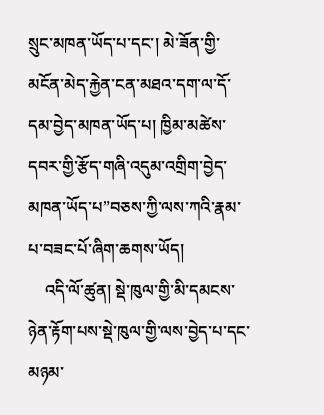སྲུང་མཁན་ཡོད་པ་དང་། མེ་ཟོན་གྱི་མངོན་མེད་རྐྱེན་ངན་མཐའ་དག་ལ་དོ་དམ་བྱེད་མཁན་ཡོད་པ། ཁྱིམ་མཚེས་དབར་གྱི་རྩོད་གཞི་འདུམ་འགྲིག་བྱེད་མཁན་ཡོད་པ”བཅས་ཀྱི་ལས་ཀའི་རྣམ་པ་བཟང་པོ་ཞིག་ཆགས་ཡོད།
    འདི་ལོ་ཚུན། སྡེ་ཁུལ་གྱི་མི་དམངས་ཉེན་རྟོག་པས་སྡེ་ཁུལ་གྱི་ལས་བྱེད་པ་དང་མཉམ་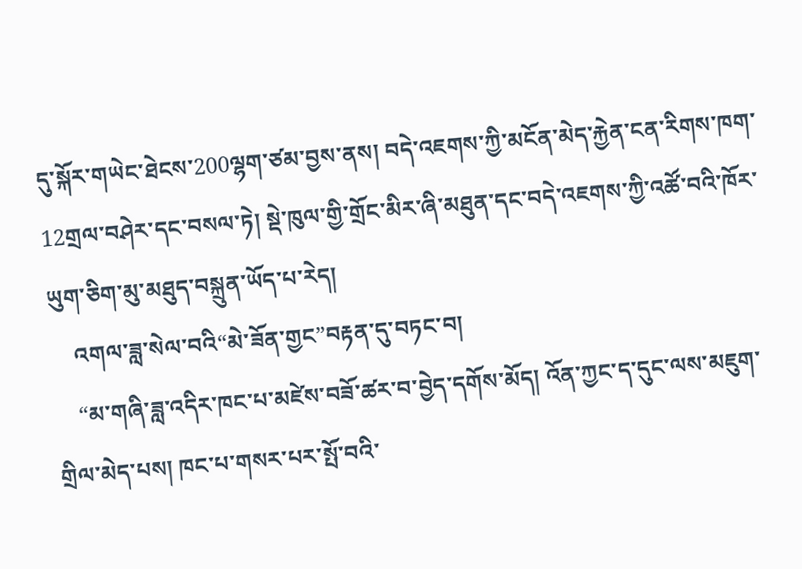དུ་སྐོར་གཡེང་ཐེངས་200ལྷག་ཙམ་བྱས་ནས། བདེ་འཇགས་ཀྱི་མངོན་མེད་རྐྱེན་ངན་རིགས་ཁག་12གྲལ་བཤེར་དང་བསལ་ཏེ། སྡེ་ཁུལ་གྱི་གྲོང་མིར་ཞི་མཐུན་དང་བདེ་འཇགས་ཀྱི་འཚོ་བའི་ཁོར་ཡུག་ཅིག་མུ་མཐུད་བསྐྲུན་ཡོད་པ་རེད།
    འགལ་ཟླ་སེལ་བའི“མེ་ཟོན་གྱང”བརྟན་དུ་བཏང་བ།
    “མ་གཞི་ཟླ་འདིར་ཁང་པ་མཛེས་བཟོ་ཚར་བ་བྱེད་དགོས་མོད། འོན་ཀྱང་ད་དུང་ལས་མཇུག་གྲིལ་མེད་པས། ཁང་པ་གསར་པར་སྤོ་བའི་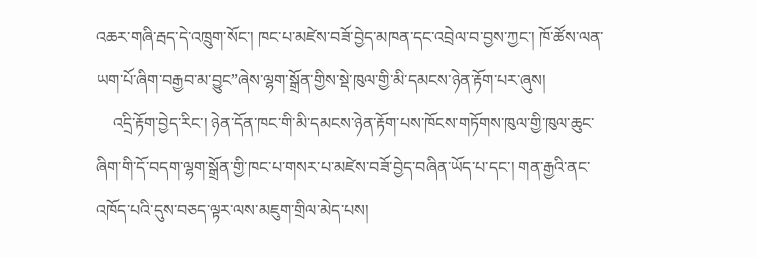འཆར་གཞི་རྦད་དེ་འཁྲུག་སོང་། ཁང་པ་མཛེས་བཟོ་བྱེད་མཁན་དང་འབྲེལ་བ་བྱས་ཀྱང་། ཁོ་ཚོས་ལན་ཡག་པོ་ཞིག་བརྒྱབ་མ་བྱུང”ཞེས་ལྷག་སྒྲོན་གྱིས་སྡེ་ཁུལ་གྱི་མི་དམངས་ཉེན་རྟོག་པར་ཞུས།
    འདྲི་རྟོག་བྱེད་རིང་། ཉེན་དོན་ཁང་གི་མི་དམངས་ཉེན་རྟོག་པས་ཁོངས་གཏོགས་ཁུལ་གྱི་ཁུལ་ཆུང་ཞིག་གི་དོ་བདག་ལྷག་སྒྲོན་གྱི་ཁང་པ་གསར་པ་མཛེས་བཟོ་བྱེད་བཞིན་ཡོད་པ་དང་། གན་རྒྱའི་ནང་འཁོད་པའི་དུས་བཅད་ལྟར་ལས་མཇུག་གྲིལ་མེད་པས།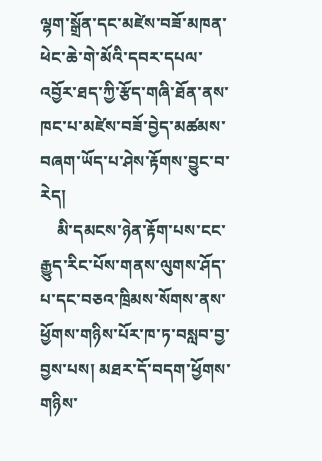ལྷག་སྒྲོན་དང་མཛེས་བཟོ་མཁན་ཕེང་ཆེ་གེ་མོའི་དབར་དཔལ་འབྱོར་ཐད་ཀྱི་རྩོད་གཞི་ཐོན་ནས་ཁང་པ་མཛེས་བཟོ་བྱེད་མཚམས་བཞག་ཡོད་པ་ཤེས་རྟོགས་བྱུང་བ་རེད།
    མི་དམངས་ཉེན་རྟོག་པས་ངང་རྒྱུད་རིང་པོས་གནས་ལུགས་ཤོད་པ་དང་བཅའ་ཁྲིམས་སོགས་ནས་ཕྱོགས་གཉིས་པོར་ཁ་ཏ་བསླབ་བྱ་བྱས་པས། མཐར་དོ་བདག་ཕྱོགས་གཉིས་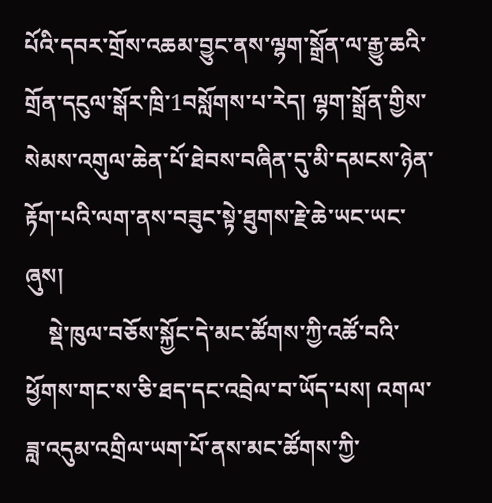པོའི་དབར་གྲོས་འཆམ་བྱུང་ནས་ལྷག་སྒྲོན་ལ་རྒྱུ་ཆའི་གྲོན་དངུལ་སྒོར་ཁྲི་1བསློགས་པ་རེད། ལྷག་སྒྲོན་གྱིས་སེམས་འགུལ་ཆེན་པོ་ཐེབས་བཞིན་དུ་མི་དམངས་ཉེན་རྟོག་པའི་ལག་ནས་བཟུང་སྟེ་ཐུགས་རྗེ་ཆེ་ཡང་ཡང་ཞུས།
    སྡེ་ཁུལ་བཅོས་སྐྱོང་དེ་མང་ཚོགས་ཀྱི་འཚོ་བའི་ཕྱོགས་གང་ས་ཅི་ཐད་དང་འབྲེལ་བ་ཡོད་པས། འགལ་ཟླ་འདུམ་འགྲིལ་ཡག་པོ་ནས་མང་ཚོགས་ཀྱི་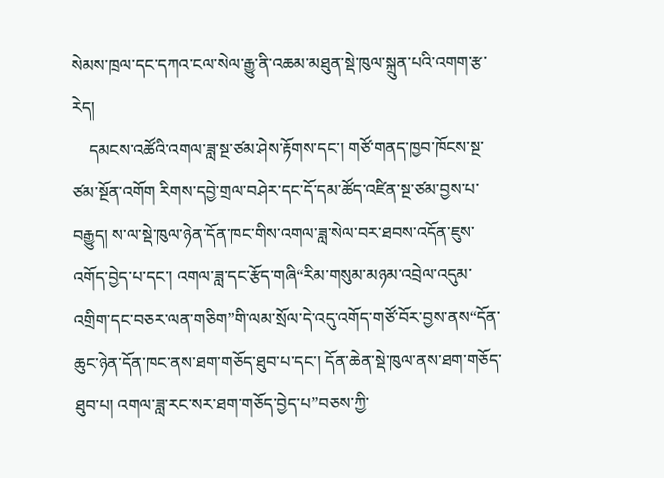སེམས་ཁྲལ་དང་དཀའ་ངལ་སེལ་རྒྱུ་ནི་འཆམ་མཐུན་སྡེ་ཁུལ་སྐྲུན་པའི་འགག་རྩ་རེད།
    དམངས་འཚོའི་འགལ་ཟླ་སྔ་ཙམ་ཤེས་རྟོགས་དང་། གཙོ་གནད་ཁྱབ་ཁོངས་སྔ་ཙམ་སྔོན་འགོག རིགས་དབྱེ་གྲལ་བཤེར་དང་དོ་དམ་ཚོད་འཛིན་སྔ་ཙམ་བྱས་པ་བརྒྱུད། ས་ལ་སྡེ་ཁུལ་ཉེན་དོན་ཁང་གིས་འགལ་ཟླ་སེལ་བར་ཐབས་འདོན་ཇུས་འགོད་བྱེད་པ་དང་། འགལ་ཟླ་དང་རྩོད་གཞི“རིམ་གསུམ་མཉམ་འབྲེལ་འདུམ་འགྲིག་དང་བཅར་ལན་གཅིག”གི་ལམ་སྲོལ་དེ་འདུ་འགོད་གཙོ་བོར་བྱས་ནས“དོན་ཆུང་ཉེན་དོན་ཁང་ནས་ཐག་གཅོད་ཐུབ་པ་དང་། དོན་ཆེན་སྡེ་ཁུལ་ནས་ཐག་གཅོད་ཐུབ་པ། འགལ་ཟླ་རང་སར་ཐག་གཅོད་བྱེད་པ”བཅས་ཀྱི་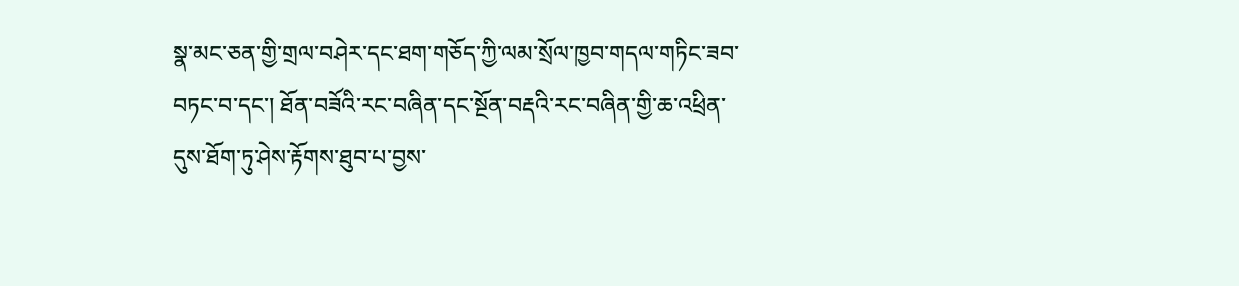སྣ་མང་ཅན་གྱི་གྲལ་བཤེར་དང་ཐག་གཅོད་ཀྱི་ལམ་སྲོལ་ཁྱབ་གདལ་གཏིང་ཟབ་བཏང་བ་དང་། ཐོན་བཟོའི་རང་བཞིན་དང་སྔོན་བརྡའི་རང་བཞིན་གྱི་ཆ་འཕྲིན་དུས་ཐོག་ཏུ་ཤེས་རྟོགས་ཐུབ་པ་བྱས་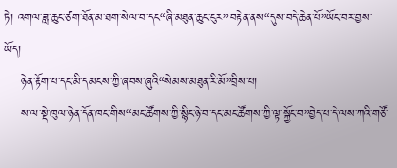ཏེ། འགལ་ཟླ་ཆུང་ཙག་ཐོན་མ་ཐག་སེལ་བ་དང“ཞི་མཐུན་ཆུང་ངུར”བརྟེན་ནས“དུས་བདེ་ཆེན་པོ”ཡོང་བར་བྱས་ཡོད།
    ཉེན་རྟོག་པ་དང་མི་དམངས་ཀྱི་ཞབས་ཞུའི“སེམས་མཐུན་རི་མོ”བྲིས་པ།
    ས་ལ་སྡེ་ཁུལ་ཉེན་དོན་ཁང་གིས“མང་ཚོགས་ཀྱི་སྙིང་ཉེ་བ་དང་མང་ཚོགས་ཀྱི་ལྟ་སྐྱོང་བ”བྱེད་པ་དེ་ལས་ཀའི་གཙོ་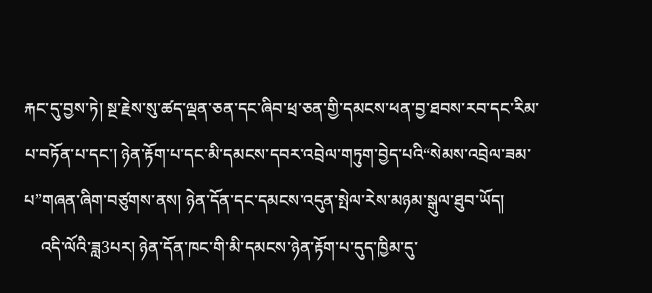རྐང་དུ་བྱས་ཏེ། སྔ་རྗེས་སུ་ཚད་ལྡན་ཅན་དང་ཞིབ་ཕྲ་ཅན་གྱི་དམངས་ཕན་བྱ་ཐབས་རབ་དང་རིམ་པ་བཏོན་པ་དང་། ཉེན་རྟོག་པ་དང་མི་དམངས་དབར་འབྲེལ་གཏུག་བྱེད་པའི“སེམས་འབྲེལ་ཟམ་པ”གཞན་ཞིག་བཙུགས་ནས། ཉེན་དོན་དང་དམངས་འདུན་སྤེལ་རེས་མཉམ་སྒུལ་ཐུབ་ཡོད།
    འདི་ལོའི་ཟླ3པར། ཉེན་དོན་ཁང་གི་མི་དམངས་ཉེན་རྟོག་པ་དུད་ཁྱིམ་དུ་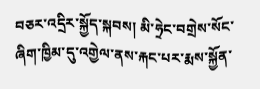བཅར་འདྲིར་སྐྱོད་སྐབས། མི་ཧྲེང་བགྲེས་སོང་ཞིག་ཁྱིམ་དུ་འགྱེལ་ནས་རྐང་པར་རྨས་སྐྱོན་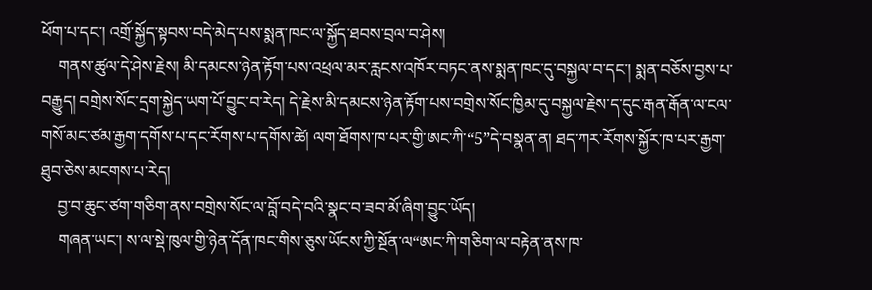ཕོག་པ་དང་། འགྲོ་སྐྱོད་སྟབས་བདེ་མེད་པས་སྨན་ཁང་ལ་སྐྱོད་ཐབས་བྲལ་བ་ཤེས།
    གནས་ཚུལ་དེ་ཤེས་རྗེས། མི་དམངས་ཉེན་རྟོག་པས་འཕྲལ་མར་རླངས་འཁོར་བཏང་ནས་སྨན་ཁང་དུ་བསྐྱལ་བ་དང་། སྨན་བཅོས་བྱས་པ་བརྒྱུད། བགྲེས་སོང་དྲག་སྐྱེད་ཡག་པོ་བྱུང་བ་རེད། དེ་རྗེས་མི་དམངས་ཉེན་རྟོག་པས་བགྲེས་སོང་ཁྱིམ་དུ་བསྐྱལ་རྗེས་ད་དུང་རྒན་རྒོན་ལ་ངལ་གསོ་མང་ཙམ་རྒྱག་དགོས་པ་དང་རོགས་པ་དགོས་ཚེ། ལག་ཐོགས་ཁ་པར་གྱི་ཨང་ཀི་“5”དེ་བསྣན་ན། ཐད་ཀར་རོགས་སྐྱོར་ཁ་པར་རྒྱག་ཐུབ་ཅེས་མངགས་པ་རེད།
    བྱ་བ་ཆུང་ཙག་གཅིག་ནས་བགྲེས་སོང་ལ་བློ་བདེ་བའི་སྣང་བ་ཟབ་མོ་ཞིག་བྱུང་ཡོད།
    གཞན་ཡང་། ས་ལ་སྡེ་ཁུལ་གྱི་ཉེན་དོན་ཁང་གིས་ཅུས་ཡོངས་ཀྱི་སྔོན་ལ“ཨང་ཀི་གཅིག་ལ་བརྟེན་ནས་ཁ་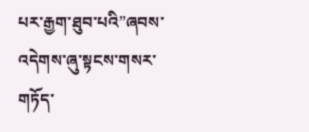པར་རྒྱག་ཐུབ་པའི”ཞབས་འདེགས་ཞུ་སྟངས་གསར་གཏོད་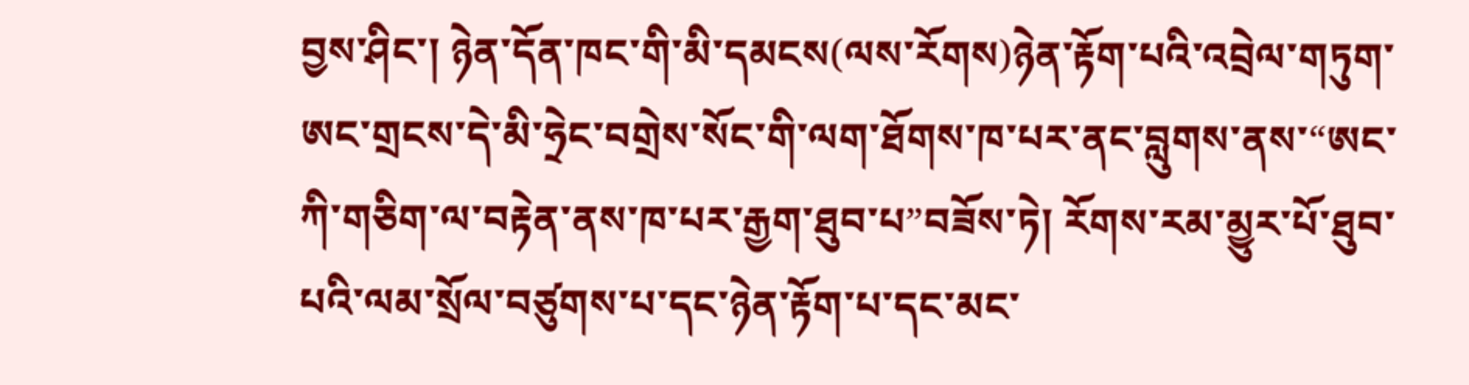བྱས་ཤིང་། ཉེན་དོན་ཁང་གི་མི་དམངས(ལས་རོགས)ཉེན་རྟོག་པའི་འབྲེལ་གཏུག་ཨང་གྲངས་དེ་མི་ཧྲེང་བགྲེས་སོང་གི་ལག་ཐོགས་ཁ་པར་ནང་བླུགས་ནས་“ཨང་ཀི་གཅིག་ལ་བརྟེན་ནས་ཁ་པར་རྒྱག་ཐུབ་པ”བཟོས་ཏེ། རོགས་རམ་མྱུར་པོ་ཐུབ་པའི་ལམ་སྲོལ་བཙུགས་པ་དང་ཉེན་རྟོག་པ་དང་མང་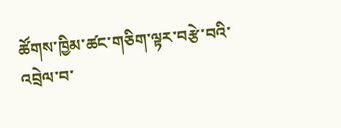ཚོགས་ཁྱིམ་ཚང་གཅིག་ལྟར་བརྩེ་བའི་འབྲེལ་བ་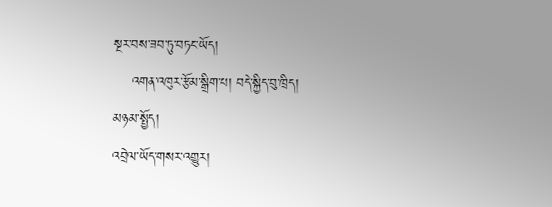སྔར་བས་ཟབ་ཏུ་བཏང་ཡོད།
    འགན་འཁུར་རྩོམ་སྒྲིག་པ། བདེ་སྐྱིད་བུ་ཁྲིད།
མཉམ་སྤྱོད།
འབྲེལ་ཡོད་གསར་འགྱུར།